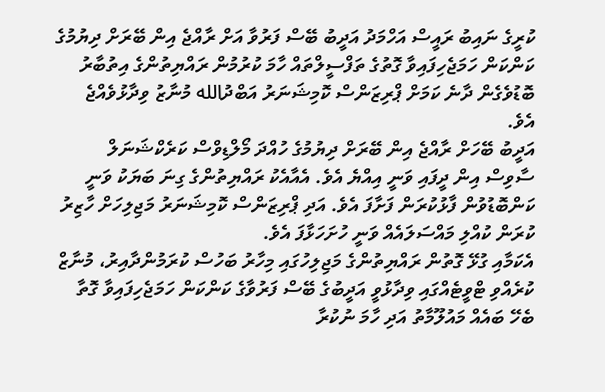ކުރީގެ ނައިބު ރައީސް އަހްމަދު އަދީބު ބޭސް ފަރުވާ އަށް ރާއްޖެ އިން ބޭރަށް ދިޔުމުގެ ކަންކަން ހަމަޖެހިފައިވާ ގޮތުގެ ތަފްސީލްތައް ހާމަ ކުރުމުން ރައްޔިތުންގެ އިތުބާރު ބޮޑުވެގެން ދާނެ ކަމަށް ޕްރިޒަންސް ކޮމިޝަނަރު އަބްދުالله މުނާޒު ވިދާޅުވެއްޖެ އެވެ.
އަދީބު ބޭހަށް ރާއްޖެ އިން ބޭރަށް ދިޔުމުގެ ހުއްދަ މޯލްޑިވްސް ކަރެކްޝަނަލް ސާވިސް އިން ދީފައި ވަނީ އިއްޔެ އެވެ. އެއާއެކު ރައްޔިތުންގެ ގިނަ ބަޔަކު ވަނީ ކަންބޮޑުވުން ފާޅުކުރަން ފަށާފަ އެވެ. އަދި ޕްރިޒަންސް ކޮމިޝަނަރު މަޖިލިހަށް ހާޒިރު ކުރަން ކުއްލި މައްސަލައެއް ވަނީ ހުށަހަޅާފަ އެވެ.
އެކަމާއި ގުޅޭ ގޮތުން ރައްޔިތުންގެ މަޖިލިހުގައި މިހާރު ބަހުސް ކުރަމުންދާއިރު، މުނާޒް ކުރެއްވި ޓްވީޓެއްގައި ވިދާޅުވީ އަދީބުގެ ބޭސް ފަރުވާގެ ކަންކަން ހަމަޖެހިފައިވާ ގޮތާ ބެހޭ ބައެއް މައުލޫމާތު އަދި ހާމަ ނުކުރާ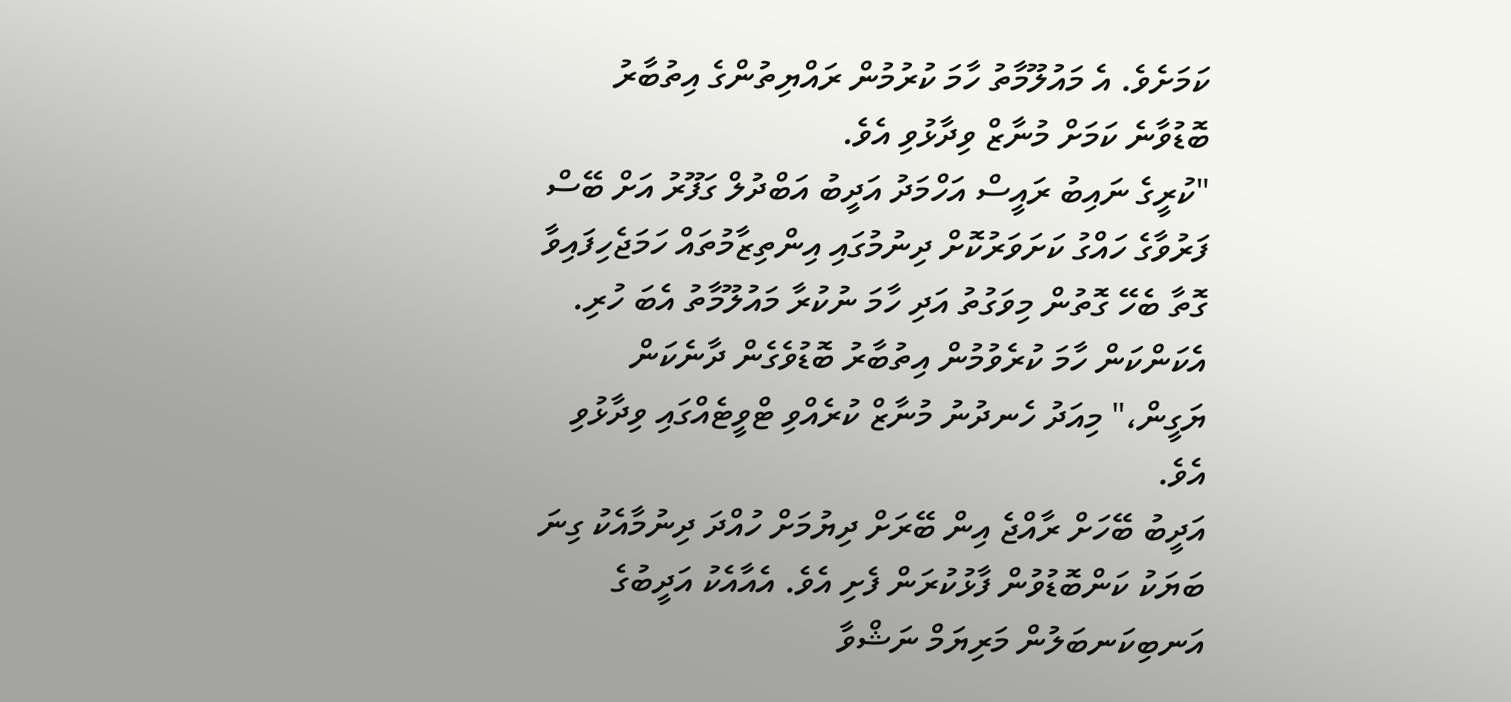ކަމަށެވެ. އެ މައުލޫމާތު ހާމަ ކުރުމުން ރައްޔިތުންގެ އިތުބާރު ބޮޑުވާނެ ކަމަށް މުނާޒް ވިދާޅުވި އެވެ.
"ކުރީގެ ނައިބު ރައީސް އަހްމަދު އަދީބު އަބްދުލް ގަފޫރު އަށް ބޭސް ފަރުވާގެ ހައްގު ކަށަވަރުކޮށް ދިނުމުގައި އިންތިޒާމުތައް ހަމަޖެހިފައިވާ ގޮތާ ބެހޭ ގޮތުން މިވަގުތު އަދި ހާމަ ނުކުރާ މައުލޫމާތު އެބަ ހުރި. އެކަންކަން ހާމަ ކުރެވުމުން އިތުބާރު ބޮޑުވެގެން ދާނެކަން ޔަގީން،" މިއަދު ހެނދުނު މުނާޒް ކުރެއްވި ޓްވީޓެއްގައި ވިދާޅުވި އެވެ.
އަދީބު ބޭހަށް ރާއްޖެ އިން ބޭރަށް ދިޔުމަށް ހުއްދަ ދިނުމާއެކު ގިނަ ބަޔަކު ކަންބޮޑުވުން ފާޅުކުރަން ފެށި އެވެ. އެއާއެކު އަދީބުގެ އަނބިކަނބަލުން މަރިޔަމް ނަޝްވާ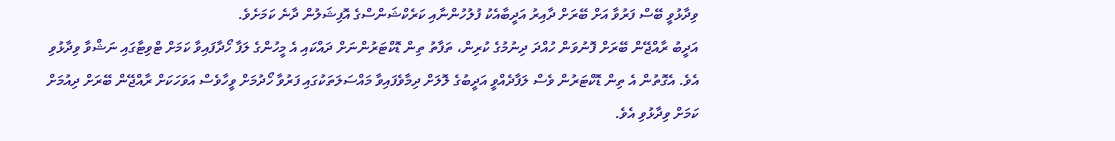ވިދާޅުވީ ބޭސް ފަރުވާ އަށް ބޭރަށް ދާއިރު އަދީބާއެކު ފުލުހުންނާއި ކަރެކްޝަންސްގެ އޮފިޝަލުން ދާނެ ކަމަށެވެ.
އަދީބު ރާއްޖޭން ބޭރަށް ފޮނުވަން ހުއްދަ ދިނުމުގެ ކުރިން، ތަފާތު ތިން ޑޮކްޓަރުންނަށް ދައްކައި އެ މީހުންގެ ލަފާ ހޯދާފައިވާ ކަމަށް ޓްވިޓާގައި ނަޝްވާ ވިދާޅުވި އެވެ. އެގޮތުން އެ ތިން ޑޮކްޓަރުން ވެސް ލަފާދެއްވީ އަދީބުގެ ލޮލަށް ދިމާވެފައިވާ މައްސަލަތަކުގައި ފަރުވާ ހޯދުމަށް ވީހާވެސް އަވަހަކަށް ރާއްޖޭން ބޭރަށް ދިއުމަށް ކަމަށް ވިދާޅުވި އެވެ.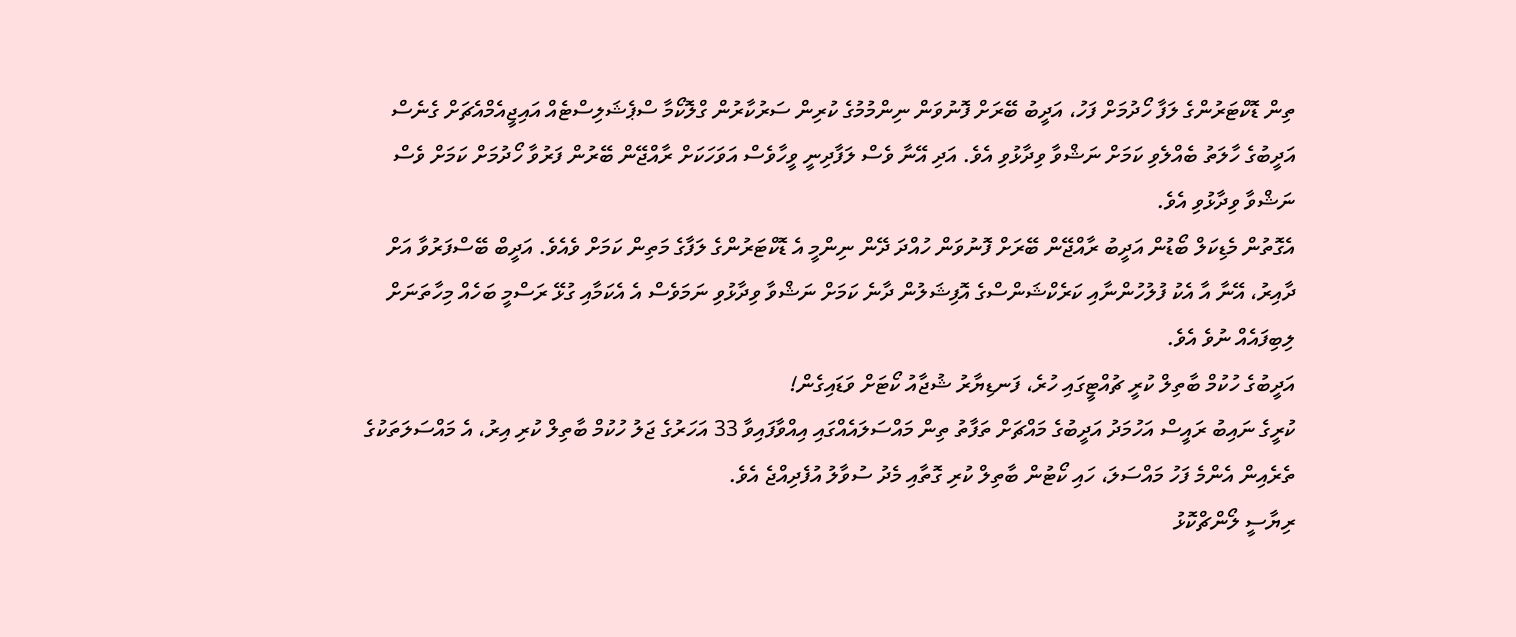ތިން ޑޮކްޓަރުންގެ ލަފާ ހޯދުމަށް ފަހު، އަދީބު ބޭރަށް ފޮނުވަން ނިންމުމުގެ ކުރިން ސަރުކާރުން ގްލޮކޯމާ ސްޕެޝަލިސްޓެއް އައިޖީއެމްއެޗަށް ގެނެސް އަދީބުގެ ހާލަތު ބެއްލެވި ކަމަށް ނަޝްވާ ވިދާޅުވި އެވެ. އަދި އޭނާ ވެސް ލަފާދިނީ ވީހާވެސް އަވަހަކަށް ރާއްޖޭން ބޭރުން ފަރުވާ ހޯދުމަށް ކަމަށް ވެސް ނަޝްވާ ވިދާޅުވި އެވެ.
އެގޮތުން މެޑިކަލް ބޯޑުން އަދީބު ރާއްޖޭން ބޭރަށް ފޮނުވަން ހުއްދަ ދޭން ނިންމީ އެ ޑޮކްޓަރުންގެ ލަފާގެ މަތިން ކަމަށް ވެއެވެ. އަދީބް ބޭސްފަރުވާ އަށް ދާއިރު، އޭނާ އާ އެކު ފުލުހުންނާއި ކަރެކްޝަންސްގެ އޮފިޝަލުން ދާނެ ކަމަށް ނަޝްވާ ވިދާޅުވި ނަމަވެސް އެ އެކަމާއި ގުޅޭ ރަސްމީ ބަހެއް މިހާތަނަށް ލިބިފައެއް ނުވެ އެވެ.
އަދީބުގެ ހުކުމް ބާތިލް ކުރީ ޗުއްޓީގައި ހުރެ، ފަނޑިޔާރު ޝުޖާއު ކޯޓަށް ވަޑައިގެން!
ކުރީގެ ނައިބު ރައީސް އަހުމަދު އަދީބުގެ މައްޗަށް ތަފާތު ތިން މައްސަލައެއްގައި އިއްވާފައިވާ 33 އަހަރުގެ ޖަލު ހުކުމް ބާތިލް ކުރި އިރު، އެ މައްސަލަތަކުގެ ތެރެއިން އެންމެ ފަހު މައްސަލަ، ހައި ކޯޓުން ބާތިލް ކުރި ގޮތާއި މެދު ސުވާލު އުފެދިއްޖެ އެވެ.
ރިޔާސީ ލޯންޗްކޮޅު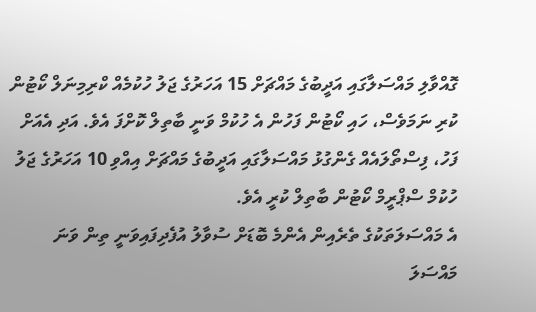ގޮއްވާލި މައްސަލާގައި އަދީބުގެ މައްޗަށް 15 އަހަރުގެ ޖަލު ހުކުމެއް ކްރިމިނަލް ކޯޓުން ކުރި ނަމަވެސް، ހައި ކޯޓުން ފަހުން އެ ހުކުމް ވަނީ ބާތިލް ކޮށްފަ އެވެ. އަދި އެއަށް ފަހު، ފިސްތޯލައެއް ގެންގުޅު މައްސަލާގައި އަދީބުގެ މައްޗަށް އިއްވި 10 އަހަރުގެ ޖަލު ހުކުމް ސްޕްރީމް ކޯޓުން ބާތިލް ކުރީ އެވެ.
އެ މައްސަލަތަކުގެ ތެރެއިން އެންމެ ބޮޑަށް ސުވާލު އުފެދިފައިވަނީ ތިން ވަނަ މައްސަލަ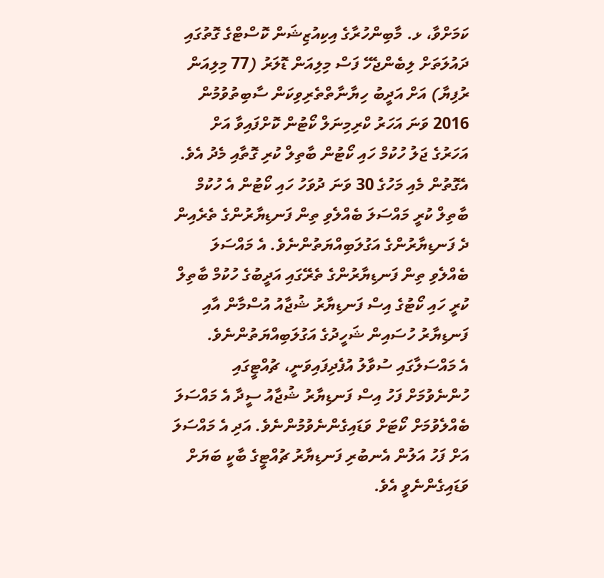ކަމަށްވާ، ޅ. މާބިންހުރާގެ އިކިއުޒިޝަން ކޮސްޓްގެ ގޮތުގައި ދައުލަތަށް ލިބެންޖެހޭ ފަސް މިލިއަން ޑޮލަރު (77 މިލިއަން ރުފިޔާ) އަށް އަދީބު ހިޔާނާތްތެރިވިކަން ސާބިތުވުމުން 2016 ވަނަ އަހަރު ކްރިމިނަލް ކޯޓުން ކޮށްފައިވާ އަށް އަހަރުގެ ޖަލު ހުކުމް ހައި ކޯޓުން ބާތިލް ކުރި ގޮތާއި މެދު އެވެ.
އެގޮތުން މެއި މަހުގެ 30 ވަނަ ދުވަހު ހައި ކޯޓުން އެ ހުކުމް ބާތިލް ކުރީ މައްސަލަ ބެއްލެވި ތިން ފަނޑިޔާރުންގެ ތެރެއިން ދެ ފަނޑިޔާރުންގެ އަގުލަބިއްޔަތުންނެވެ. އެ މައްސަލަ ބެއްލެވި ތިން ފަނޑިޔާރުންގެ ތެރޭގައި އަދީބުގެ ހުކުމް ބާތިލް ކުރީ ހައި ކޯޓުގެ އިސް ފަނޑިޔާރު ޝުޖާއު އުސްމާން އާއި ފަނޑިޔާރު ހުސައިން ޝަހީދުގެ އަގުލަބިއްޔަތުންނެވެ.
އެ މައްސަލާގައި ސުވާލު އުފެދިފައިވަނީ، ޗުއްޓީގައި ހުންނެވުމަށް ފަހު އިސް ފަނޑިޔާރު ޝުޖާއު ސީދާ އެ މައްސަލަ ބެއްލެވުމަށް ކޯޓަށް ވަޑައިގެންނެވުމުންނެވެ. އަދި އެ މައްސަލަ އަށް ފަހު އަލުން އެނބުރި ފަނޑިޔާރު ޗުއްޓީގެ ބާކީ ބަޔަށް ވަޑައިގެންނެވީ އެވެ.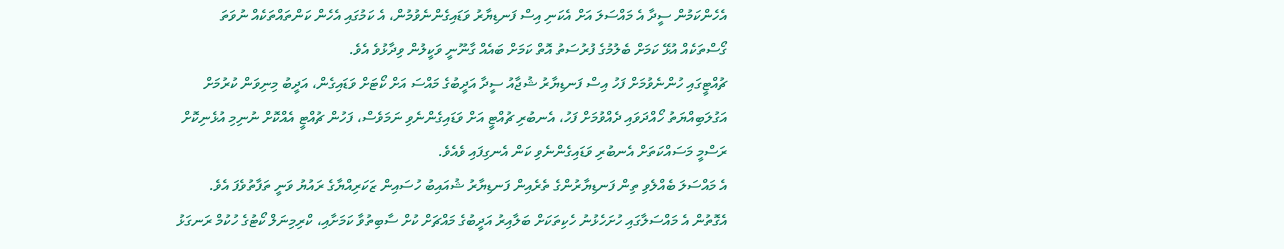އެހެންކަމުން ސީދާ އެ މައްސަލަ އަށް އެކަނި އިސް ފަނޑިޔާރު ވަޑައިގެންނެވުމުން، އެ ކަމުގައި އެހެން ކަންތައްތަކެއް ނުވަތަ ގޯސްތަކެއް އުޅޭ ކަމަށް ބެލުމުގެ ފުރުސަތު އޮތް ކަމަށް ބައެއް ގާނޫނީ ވަކީލުން ވިދާޅުވެ އެވެ.
ޗުއްޓީގައި ހުންނެވުމަށް ފަހު އިސް ފަނޑިޔާރު ޝުޖާއު ސީދާ އަދީބުގެ މައްސަ އަށް ކޯޓަށް ވަޑައިގެން، އަދީބު މިނިވަން ކުރުމަށް އަގުލަބިއްޔަތު ހޯއްދަވައި ދެއްވުމަށް ފަހު، އެނބުރި ޗުއްޓީ އަށް ވަޑައިގެންނެވި ނަމަވެސް، ފަހުން ޗުއްޓީ އެއްކޮށް ނުނިމި އުޅެނިކޮށް ރަސްމީ މަސައްކަތަށް އެނބުރި ވަޑައިގެންނެވި ކަން އެނގިފައި ވެއެވެ.
އެ މައްސަލަ ބެއްލެވި ތިން ފަނޑިޔާރުންގެ ތެރެއިން ފަނޑިޔާރު ޝުއައިބު ހުސައިން ޒަކަރިއްޔާގެ ރައުޔު ވަނީ ތަފާތުވެފަ އެވެ. އެގޮތުން އެ މައްސަލާގައި ހުށަހެޅުނު ހެކިތަކަށް ބަލާއިރު އަދީބުގެ މައްޗަށް ކުށް ސާބިތުވާ ކަމަށާއި، ކްރިމިނަލް ކޯޓުގެ ހުކުމް ރަނގަޅު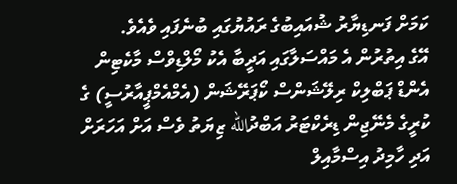ކަމަށް ފަނޑިޔާރު ޝުއައިބުގެ ރައުޔުގައި ބުނެފައި ވެއެވެ.
އޭގެ އިތުރުން އެ މައްސަލާގައި އަދީބާ އެކު މޯލްޑިވްސް މާކެޓިން އެންޑް ޕަބްލިކް ރިލޭޝަންސް ކޯޕަރޭޝަން (އެމްއެމްޕީއާރުސީ) ގެ ކުރީގެ މެނޭޖިން ޑިރެކްޓަރު އަބްދުالله ޒިޔަތު ވެސް އަށް އަހަރަށް އަދި ހާމިދު އިސްމާއިލް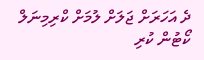ދެ އަހަރަށް ޖަލަށް ލުމަށް ކްރިމިނަލް ކޯޓުން ކުރި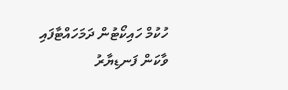ހުކުމް ހައިކޯޓުން ދަމަހައްޓާފައި ވާކަން ފަނޑިޔާރު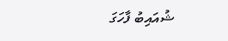ޝުއައިބު ފާހަގަ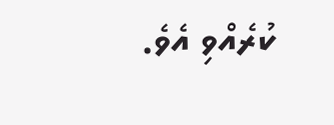ކުރެއްވި އެވެ.